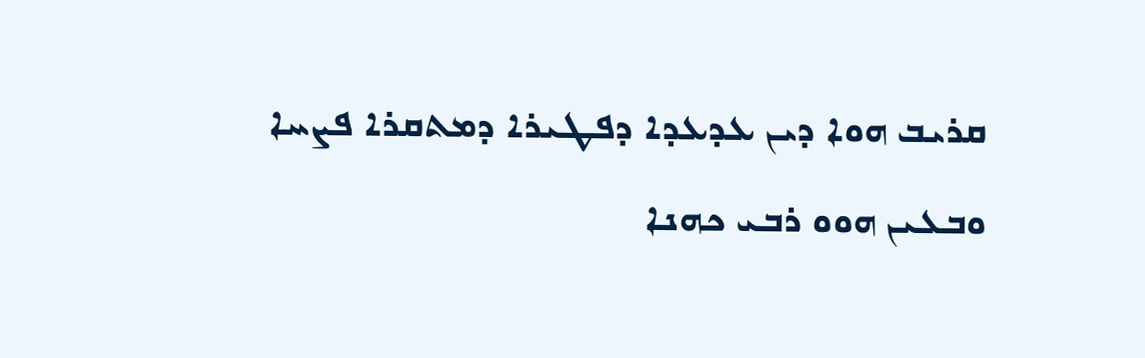ܩܪܝܒ ܗܘܐ ܕܝܢ ܥܕܥܕܐ ܕܦܛܝܪܐ ܕܡܬܩܪܐ ܦܨܚܐ
ܘܒܥܝܢ ܗܘܘ ܪܒܝ ܟܗܢܐ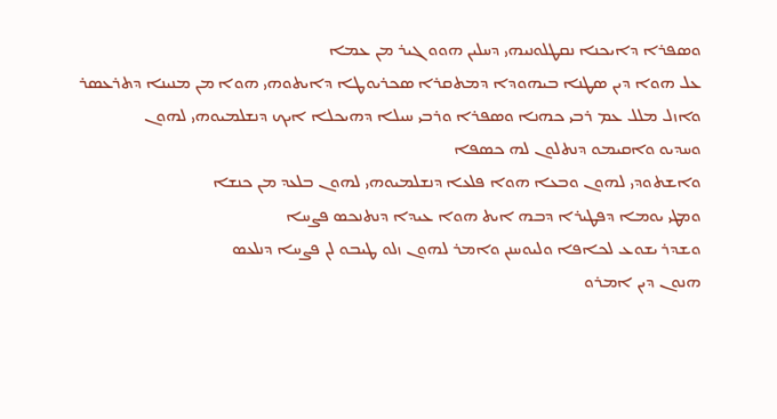ܘܤܦܪܐ ܕܐܝܟܢܐ ܢܩܛܠܘܢܝܗܝ ܕܚܠܝܢ ܗܘܘ ܓܝܪ ܡܢ ܥܡܐ
ܥܠ ܗܘܐ ܕܝܢ ܤܛܢܐ ܒܝܗܘܕܐ ܕܡܬܩܪܐ ܤܟܪܝܘܛܐ ܕܐܝܬܘܗܝ ܗܘܐ ܡܢ ܡܢܝܢܐ ܕܬܪܥܤܪ
ܘܐܙܠ ܡܠܠ ܥܡ ܪܒܝ ܟܗܢܐ ܘܤܦܪܐ ܘܪܒܝ ܚܝܠܐ ܕܗܝܟܠܐ ܐܝܟ ܕܢܫܠܡܝܘܗܝ ܠܗܘܢ
ܘܚܕܝܘ ܘܐܩܝܡܘ ܕܢܬܠܘܢ ܠܗ ܟܤܦܐ
ܘܐܫܬܘܕܝ ܠܗܘܢ ܘܒܥܐ ܗܘܐ ܦܠܥܐ ܕܢܫܠܡܝܘܗܝ ܠܗܘܢ ܒܠܥܕ ܡܢ ܟܢܫܐ
ܘܡܛܝ ܝܘܡܐ ܕܦܛܝܪܐ ܕܒܗ ܐܝܬ ܗܘܐ ܥܝܕܐ ܕܢܬܢܟܤ ܦܨܚܐ
ܘܫܕܪ ܝܫܘܥ ܠܟܐܦܐ ܘܠܝܘܚܢܢ ܘܐܡܪ ܠܗܘܢ ܙܠܘ ܛܝܒܘ ܠܢ ܦܨܚܐ ܕܢܠܥܤ
ܗܢܘܢ ܕܝܢ ܐܡܪܘ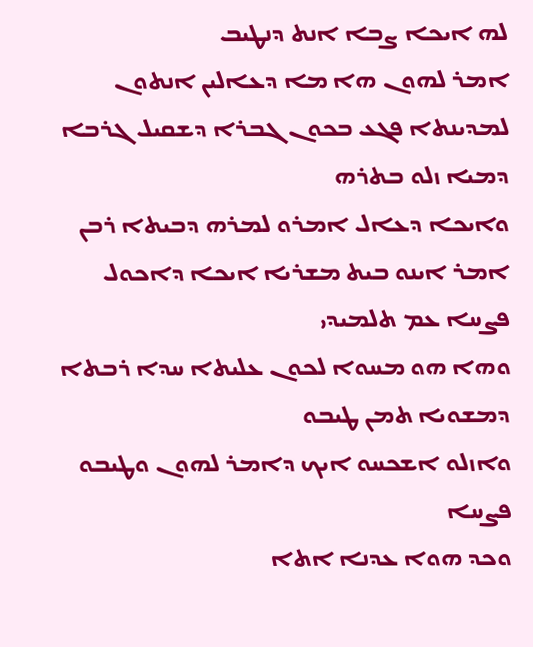ܠܗ ܐܝܟܐ ܨܒܐ ܐܢܬ ܕܢܛܝܒ
ܐܡܪ ܠܗܘܢ ܗܐ ܡܐ ܕܥܐܠܝܢ ܐܢܬܘܢ ܠܡܕܝܢܬܐ ܦܓܥ ܒܟܘܢ ܓܒܪܐ ܕܫܩܝܠ ܓܪܒܐ ܕܡܝܐ ܙܠܘ ܒܬܪܗ
ܘܐܝܟܐ ܕܥܐܠ ܐܡܪܘ ܠܡܪܗ ܕܒܝܬܐ ܪܒܢ ܐܡܪ ܐܝܢܘ ܒܝܬ ܡܫܪܝܐ ܐܝܟܐ ܕܐܟܘܠ ܦܨܚܐ ܥܡ ܬܠܡܝܕܝ
ܘܗܐ ܗܘ ܡܚܘܐ ܠܟܘܢ ܥܠܝܬܐ ܚܕܐ ܪܒܬܐ ܕܡܫܘܝܐ ܬܡܢ ܛܝܒܘ
ܘܐܙܠܘ ܐܫܟܚܘ ܐܝܟ ܕܐܡܪ ܠܗܘܢ ܘܛܝܒܘ ܦܨܚܐ
ܘܟܕ ܗܘܐ ܥܕܢܐ ܐܬܐ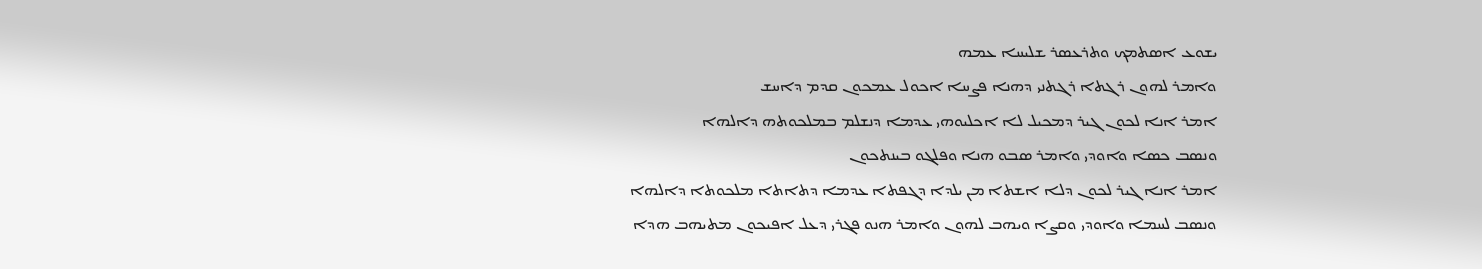ܝܫܘܥ ܐܤܬܡܟ ܘܬܪܥܤܪ ܫܠܝܚܐ ܥܡܗ
ܘܐܡܪ ܠܗܘܢ ܪܓܬܐ ܪܓܬܢܝ ܕܗܢܐ ܦܨܚܐ ܐܟܘܠ ܥܡܟܘܢ ܩܕܡ ܕܐܚܫ
ܐܡܪ ܐܢܐ ܠܟܘܢ ܓܝܪ ܕܡܟܝܠ ܠܐ ܐܟܠܝܘܗܝ ܥܕܡܐ ܕܢܫܠܡ ܒܡܠܟܘܬܗ ܕܐܠܗܐ
ܘܢܤܒ ܟܤܐ ܘܐܘܕܝ ܘܐܡܪ ܤܒܘ ܗܢܐ ܘܦܠܓܘ ܒܝܢܬܟܘܢ
ܐܡܪ ܐܢܐ ܓܝܪ ܠܟܘܢ ܕܠܐ ܐܫܬܐ ܡܢ ܝܠܕܐ ܕܓܦܬܐ ܥܕܡܐ ܕܬܐܬܐ ܡܠܟܘܬܐ ܕܐܠܗܐ
ܘܢܤܒ ܠܚܡܐ ܘܐܘܕܝ ܘܩܨܐ ܘܝܗܒ ܠܗܘܢ ܘܐܡܪ ܗܢܘ ܦܓܪܝ ܕܥܠ ܐܦܝܟܘܢ ܡܬܝܗܒ ܗܕܐ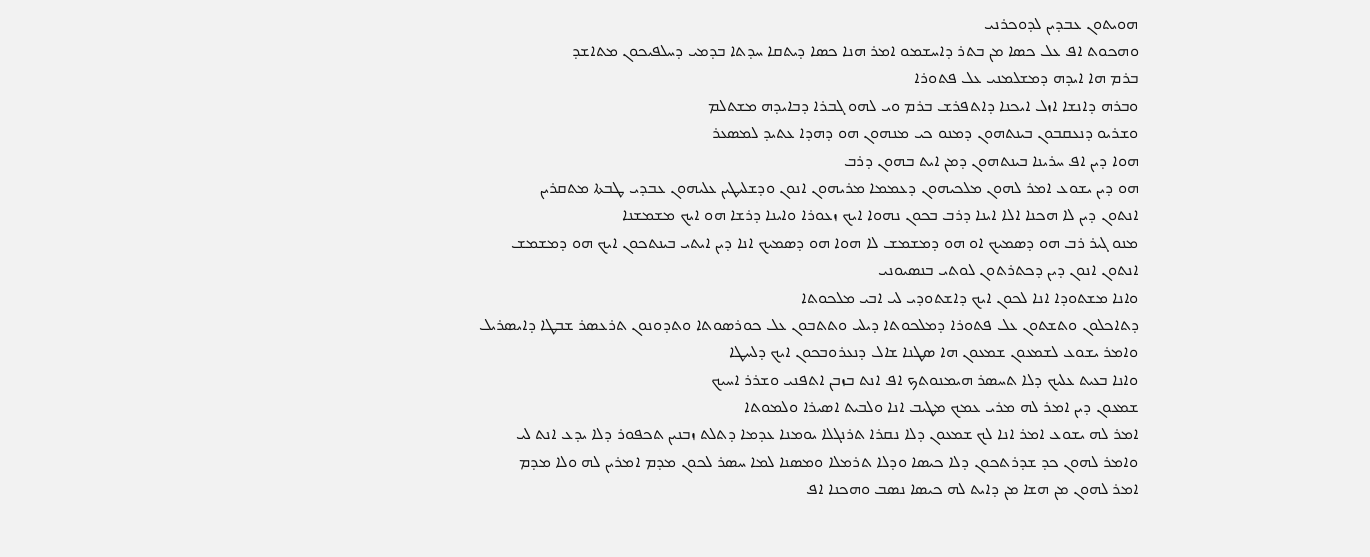ܗܘܝܬܘܢ ܥܒܕܝܢ ܠܕܘܟܪܢܝ
ܘܗܟܘܬ ܐܦ ܥܠ ܟܤܐ ܡܢ ܒܬܪ ܕܐܚܫܡܘ ܐܡܪ ܗܢܐ ܟܤܐ ܕܝܬܩܐ ܚܕܬܐ ܒܕܡܝ ܕܚܠܦܝܟܘܢ ܡܬܐܫܕ
ܒܪܡ ܗܐ ܐܝܕܗ ܕܡܫܠܡܢܝ ܥܠ ܦܬܘܪܐ
ܘܒܪܗ ܕܐܢܫܐ ܐܙܠ ܐܝܟܢܐ ܕܐܬܦܪܫ ܒܪܡ ܘܝ ܠܗܘ ܓܒܪܐ ܕܒܐܝܕܗ ܡܫܬܠܡ
ܘܫܪܝܘ ܕܢܥܩܒܘܢ ܒܝܢܬܗܘܢ ܕܡܢܘ ܟܝ ܡܢܗܘܢ ܗܘ ܕܗܕܐ ܥܬܝܕ ܠܡܤܥܪ
ܗܘܐ ܕܝܢ ܐܦ ܚܪܝܢܐ ܒܝܢܬܗܘܢ ܕܡܢ ܐܝܬ ܒܗܘܢ ܕܪܒ
ܗܘ ܕܝܢ ܝܫܘܥ ܐܡܪ ܠܗܘܢ ܡܠܟܝܗܘܢ ܕܥܡܡܐ ܡܪܝܗܘܢ ܐܢܘܢ ܘܕܫܠܝܛܝܢ ܥܠܝܗܘܢ ܥܒܕܝ ܛܒܬܐ ܡܬܩܪܝܢ
ܐܢܬܘܢ ܕܝܢ ܠܐ ܗܟܢܐ ܐܠܐ ܐܝܢܐ ܕܪܒ ܒܟܘܢ ܢܗܘܐ ܐܝܟ ܙܥܘܪܐ ܘܐܝܢܐ ܕܪܫܐ ܗܘ ܐܝܟ ܡܫܡܫܢܐ
ܡܢܘ ܓܝܪ ܪܒ ܗܘ ܕܤܡܝܟ ܐܘ ܗܘ ܕܡܫܡܫ ܠܐ ܗܘܐ ܗܘ ܕܤܡܝܟ ܐܢܐ ܕܝܢ ܐܝܬܝ ܒܝܢܬܟܘܢ ܐܝܟ ܗܘ ܕܡܫܡܫ
ܐܢܬܘܢ ܐܢܘܢ ܕܝܢ ܕܟܬܪܬܘܢ ܠܘܬܝ ܒܢܤܝܘܢܝ
ܘܐܢܐ ܡܫܬܘܕܐ ܐܢܐ ܠܟܘܢ ܐܝܟ ܕܐܫܬܘܕܝ ܠܝ ܐܒܝ ܡܠܟܘܬܐ
ܕܬܐܟܠܘܢ ܘܬܫܬܘܢ ܥܠ ܦܬܘܪܐ ܕܡܠܟܘܬܐ ܕܝܠܝ ܘܬܬܒܘܢ ܥܠ ܟܘܪܤܘܬܐ ܘܬܕܘܢܘܢ ܬܪܥܤܪ ܫܒܛܐ ܕܐܝܤܪܝܠ
ܘܐܡܪ ܝܫܘܥ ܠܫܡܥܘܢ ܫܡܥܘܢ ܗܐ ܤܛܢܐ ܫܐܠ ܕܢܥܪܘܒܟܘܢ ܐܝܟ ܕܠܚܛܐ
ܘܐܢܐ ܒܥܝܬ ܥܠܝܟ ܕܠܐ ܬܚܤܪ ܗܝܡܢܘܬܟ ܐܦ ܐܢܬ ܒܙܒܢ ܐܬܦܢܝ ܘܫܪܪ ܐܚܝܟ
ܫܡܥܘܢ ܕܝܢ ܐܡܪ ܠܗ ܡܪܝ ܥܡܟ ܡܛܝܒ ܐܢܐ ܘܠܒܝܬ ܐܤܝܪܐ ܘܠܡܘܬܐ
ܐܡܪ ܠܗ ܝܫܘܥ ܐܡܪ ܐܢܐ ܠܟ ܫܡܥܘܢ ܕܠܐ ܢܩܪܐ ܬܪܢܓܠܐ ܝܘܡܢܐ ܥܕܡܐ ܕܬܠܬ ܙܒܢܝܢ ܬܟܦܘܪ ܕܠܐ ܝܕܥ ܐܢܬ ܠܝ
ܘܐܡܪ ܠܗܘܢ ܟܕ ܫܕܪܬܟܘܢ ܕܠܐ ܟܝܤܐ ܘܕܠܐ ܬܪܡܠܐ ܘܡܤܢܐ ܠܡܐ ܚܤܪ ܠܟܘܢ ܡܕܡ ܐܡܪܝܢ ܠܗ ܘܠܐ ܡܕܡ
ܐܡܪ ܠܗܘܢ ܡܢ ܗܫܐ ܡܢ ܕܐܝܬ ܠܗ ܟܝܤܐ ܢܤܒ ܘܗܟܢܐ ܐܦ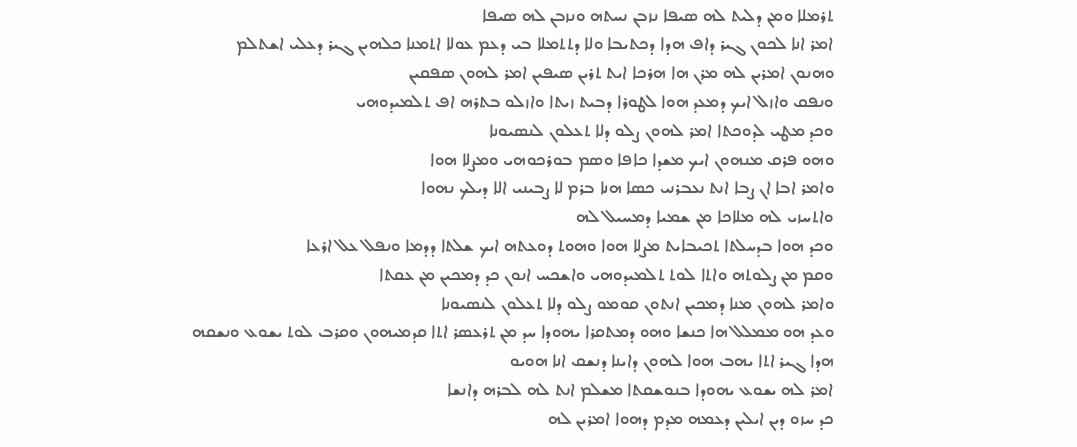ܬܪܡܠܐ ܘܡܢ ܕܠܝܬ ܠܗ ܤܝܦܐ ܢܙܒܢ ܢܚܬܗ ܘܢܙܒܢ ܠܗ ܤܝܦܐ
ܐܡܪ ܐܢܐ ܠܟܘܢ ܓܝܪ ܕܐܦ ܗܕܐ ܕܟܬܝܒܐ ܘܠܐ ܕܬܬܡܠܐ ܒܝ ܕܥܡ ܥܘܠܐ ܐܬܡܢܐ ܟܠܗܝܢ ܓܝܪ ܕܥܠܝ ܐܫܬܠܡ
ܘܗܢܘܢ ܐܡܪܝܢ ܠܗ ܡܪܢ ܗܐ ܗܪܟܐ ܐܝܬ ܬܪܝܢ ܤܝܦܝܢ ܐܡܪ ܠܗܘܢ ܤܦܩܝܢ
ܘܢܦܩ ܘܐܙܠ ܐܝܟ ܕܡܥܕ ܗܘܐ ܠܛܘܪܐ ܕܒܝܬ ܙܝܬܐ ܘܐܙܠܘ ܒܬܪܗ ܐܦ ܬܠܡܝܕܘܗܝ
ܘܟܕ ܡܛܝ ܠܕܘܟܬܐ ܐܡܪ ܠܗܘܢ ܨܠܘ ܕܠܐ ܬܥܠܘܢ ܠܢܤܝܘܢܐ
ܘܗܘ ܦܪܩ ܡܢܗܘܢ ܐܝܟ ܡܫܕܐ ܟܐܦܐ ܘܤܡ ܒܘܪܟܘܗܝ ܘܡܨܠܐ ܗܘܐ
ܘܐܡܪ ܐܒܐ ܐܢ ܨܒܐ ܐܢܬ ܢܥܒܪܢܝ ܟܤܐ ܗܢܐ ܒܪܡ ܠܐ ܨܒܝܢܝ ܐܠܐ ܕܝܠܟ ܢܗܘܐ
ܘܐܬܚܙܝ ܠܗ ܡܠܐܟܐ ܡܢ ܫܡܝܐ ܕܡܚܝܠ ܠܗ
ܘܟܕ ܗܘܐ ܒܕܚܠܬܐ ܬܟܝܒܐܝܬ ܡܨܠܐ ܗܘܐ ܘܗܘܬ ܕܘܥܬܗ ܐܝܟ ܫܠܬܐ ܕܕܡܐ ܘܢܦܠ ܥܠ ܐܪܥܐ
ܘܩܡ ܡܢ ܨܠܘܬܗ ܘܐܬܐ ܠܘܬ ܬܠܡܝܕܘܗܝ ܘܐܫܟܚ ܐܢܘܢ ܟܕ ܕܡܟܝܢ ܡܢ ܥܩܬܐ
ܘܐܡܪ ܠܗܘܢ ܡܢܐ ܕܡܟܝܢ ܐܢܬܘܢ ܩܘܡܘ ܨܠܘ ܕܠܐ ܬܥܠܘܢ ܠܢܤܝܘܢܐ
ܘܥܕ ܗܘ ܡܡܠܠ ܗܐ ܟܢܫܐ ܘܗܘ ܕܡܬܩܪܐ ܝܗܘܕܐ ܚܕ ܡܢ ܬܪܥܤܪ ܐܬܐ ܩܕܡܝܗܘܢ ܘܩܪܒ ܠܘܬ ܝܫܘܥ ܘܢܫܩܗ ܗܕܐ ܓܝܪ ܐܬܐ ܝܗܒ ܗܘܐ ܠܗܘܢ ܕܐܝܢܐ ܕܢܫܩ ܐܢܐ ܗܘܝܘ
ܐܡܪ ܠܗ ܝܫܘܥ ܝܗܘܕܐ ܒܢܘܫܩܬܐ ܡܫܠܡ ܐܢܬ ܠܗ ܠܒܪܗ ܕܐܢܫܐ
ܟܕ ܚܙܘ ܕܝܢ ܐܝܠܝܢ ܕܥܡܗ ܡܕܡ ܕܗܘܐ ܐܡܪܝܢ ܠܗ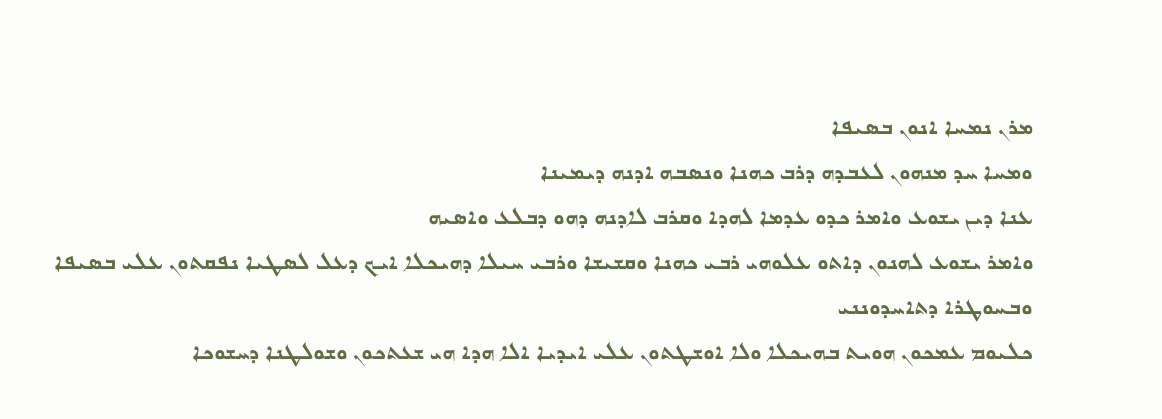ܡܪܢ ܢܡܚܐ ܐܢܘܢ ܒܤܝܦܐ
ܘܡܚܐ ܚܕ ܡܢܗܘܢ ܠܥܒܕܗ ܕܪܒ ܟܗܢܐ ܘܢܤܒܗ ܐܕܢܗ ܕܝܡܝܢܐ
ܥܢܐ ܕܝܢ ܝܫܘܥ ܘܐܡܪ ܟܕܘ ܥܕܡܐ ܠܗܕܐ ܘܩܪܒ ܠܐܕܢܗ ܕܗܘ ܕܒܠܥ ܘܐܤܝܗ
ܘܐܡܪ ܝܫܘܥ ܠܗܢܘܢ ܕܐܬܘ ܥܠܘܗܝ ܪܒܝ ܟܗܢܐ ܘܩܫܝܫܐ ܘܪܒܝ ܚܝܠܐ ܕܗܝܟܠܐ ܐܝܟ ܕܥܠ ܠܤܛܝܐ ܢܦܩܬܘܢ ܥܠܝ ܒܤܝܦܐ ܘܒܚܘܛܪܐ ܕܬܐܚܕܘܢܢܝ
ܟܠܝܘܡ ܥܡܟܘܢ ܗܘܝܬ ܒܗܝܟܠܐ ܘܠܐ ܐܘܫܛܬܘܢ ܥܠܝ ܐܝܕܝܐ ܐܠܐ ܗܕܐ ܗܝ ܫܥܬܟܘܢ ܘܫܘܠܛܢܐ ܕܚܫܘܟܐ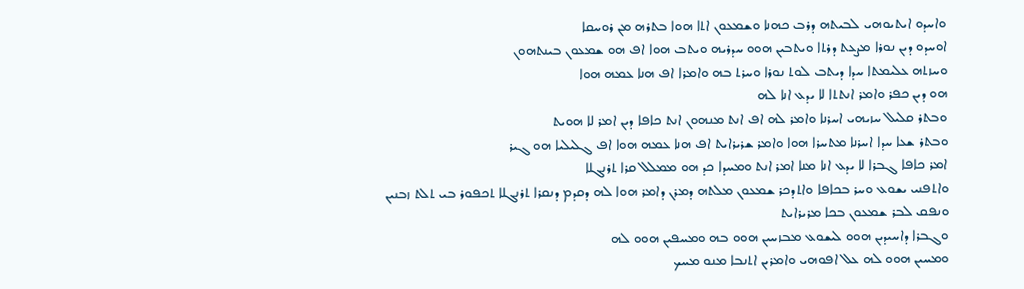ܘܐܚܕܘ ܐܝܬܝܘܗܝ ܠܒܝܬܗ ܕܪܒ ܟܗܢܐ ܘܫܡܥܘܢ ܐܬܐ ܗܘܐ ܒܬܪܗ ܡܢ ܪܘܚܩܐ
ܐܘܚܕܘ ܕܝܢ ܢܘܪܐ ܡܨܥܬ ܕܪܬܐ ܘܝܬܒܝܢ ܗܘܘ ܚܕܪܝܗ ܘܝܬܒ ܗܘܐ ܐܦ ܗܘ ܫܡܥܘܢ ܒܝܢܬܗܘܢ
ܘܚܙܬܗ ܥܠܝܡܬܐ ܚܕܐ ܕܝܬܒ ܠܘܬ ܢܘܪܐ ܘܚܪܬ ܒܗ ܘܐܡܪܐ ܐܦ ܗܢܐ ܥܡܗ ܗܘܐ
ܗܘ ܕܝܢ ܟܦܪ ܘܐܡܪ ܐܢܬܬܐ ܠܐ ܝܕܥ ܐܢܐ ܠܗ
ܘܒܬܪ ܩܠܝܠ ܚܙܝܗܝ ܐܚܪܢܐ ܘܐܡܪ ܠܗ ܐܦ ܐܢܬ ܡܢܗܘܢ ܐܢܬ ܟܐܦܐ ܕܝܢ ܐܡܪ ܠܐ ܗܘܝܬ
ܘܒܬܪ ܫܥܐ ܚܕܐ ܐܚܪܢܐ ܡܬܚܪܐ ܗܘܐ ܘܐܡܪ ܫܪܝܪܐܝܬ ܐܦ ܗܢܐ ܥܡܗ ܗܘܐ ܐܦ ܓܠܝܠܝܐ ܗܘ ܓܝܪ
ܐܡܪ ܟܐܦܐ ܓܒܪܐ ܠܐ ܝܕܥ ܐܢܐ ܡܢܐ ܐܡܪ ܐܢܬ ܘܡܚܕܐ ܟܕ ܗܘ ܡܡܠܠ ܩܪܐ ܬܪܢܓܠܐ
ܘܐܬܦܢܝ ܝܫܘܥ ܘܚܪ ܒܟܐܦܐ ܘܐܬܕܟܪ ܫܡܥܘܢ ܡܠܬܗ ܕܡܪܢ ܕܐܡܪ ܗܘܐ ܠܗ ܕܩܕܡ ܕܢܩܪܐ ܬܪܢܓܠܐ ܬܟܦܘܪ ܒܝ ܬܠܬ ܙܒܢܝܢ
ܘܢܦܩ ܠܒܪ ܫܡܥܘܢ ܒܟܐ ܡܪܝܪܐܝܬ
ܘܓܒܪܐ ܕܐܚܝܕܝܢ ܗܘܘ ܠܝܫܘܥ ܡܒܙܚܝܢ ܗܘܘ ܒܗ ܘܡܚܦܝܢ ܗܘܘ ܠܗ
ܘܡܚܝܢ ܗܘܘ ܠܗ ܥܠ ܐܦܘܗܝ ܘܐܡܪܝܢ ܐܬܢܒܐ ܡܢܘ ܡܚܟ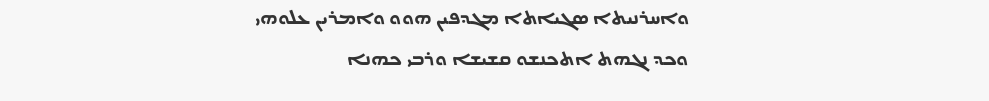ܘܐܚܪܢܝܬܐ ܤܓܝܐܬܐ ܡܓܕܦܝܢ ܗܘܘ ܘܐܡܪܝܢ ܥܠܘܗܝ
ܘܟܕ ܢܓܗܬ ܐܬܟܢܫܘ ܩܫܝܫܐ ܘܪܒܝ ܟܗܢܐ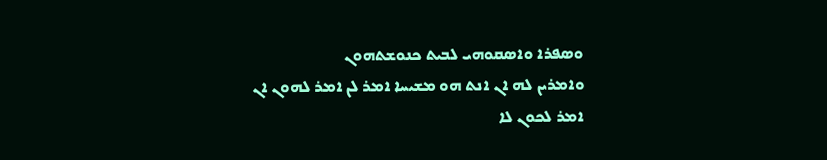ܘܤܦܪܐ ܘܐܤܩܘܗܝ ܠܒܝܬ ܟܢܘܫܬܗܘܢ
ܘܐܡܪܝܢ ܠܗ ܐܢ ܐܢܬ ܗܘ ܡܫܝܚܐ ܐܡܪ ܠܢ ܐܡܪ ܠܗܘܢ ܐܢ ܐܡܪ ܠܟܘܢ ܠܐ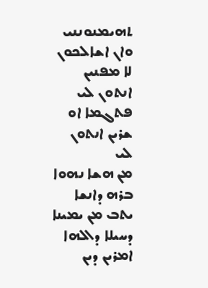ܬܗܝܡܢܘܢܢܝ
ܘܐܢ ܐܫܐܠܟܘܢ ܠܐ ܡܦܢܝܢ ܐܢܬܘܢ ܠܝ ܦܬܓܡܐ ܐܘ ܫܪܝܢ ܐܢܬܘܢ ܠܝ
ܡܢ ܗܫܐ ܢܗܘܐ ܒܪܗ ܕܐܢܫܐ ܝܬܒ ܡܢ ܝܡܝܢܐ ܕܚܝܠܐ ܕܐܠܗܐ
ܐܡܪܝܢ ܕܝܢ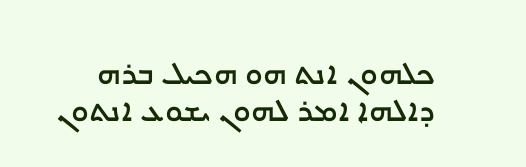ܟܠܗܘܢ ܐܢܬ ܗܘ ܗܟܝܠ ܒܪܗ ܕܐܠܗܐ ܐܡܪ ܠܗܘܢ ܝܫܘܥ ܐܢܬܘܢ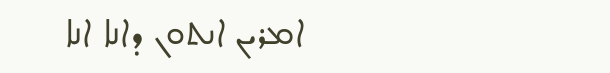ܐܡܪܝܢ ܐܢܬܘܢ ܕܐܢܐ ܐܢܐ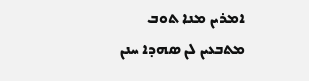ܐܡܪܝܢ ܡܢܐ ܬܘܒ ܡܬܒܥܝܢ ܠܢ ܤܗܕܐ ܚܢܢ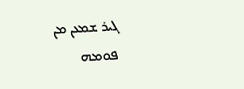ܓܝܪ ܫܡܥܢ ܡܢ ܦܘܡܗ